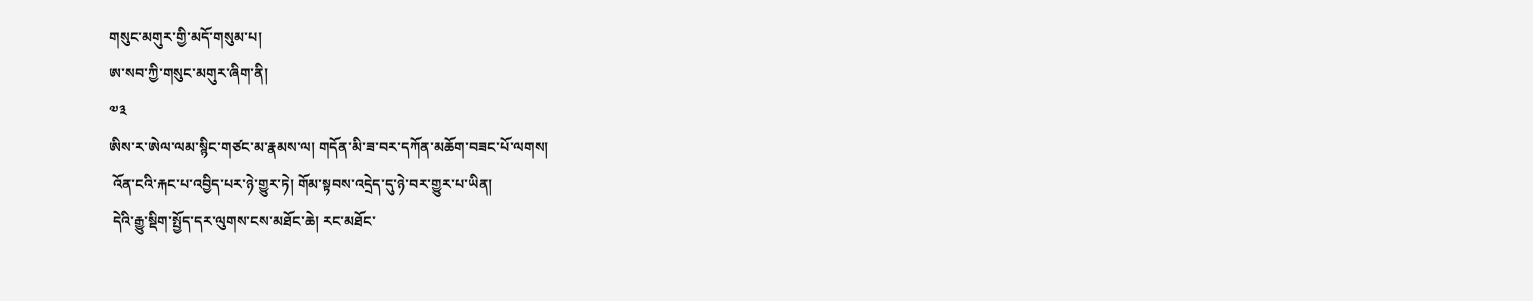གསུང་མགུར་གྱི་མདོ་གསུམ་པ།
ཨ་སབ་ཀྱི་གསུང་མགུར་ཞིག་ནི།
༧༣
ཨིས་ར་ཨེལ་ལམ་སྙིང་གཙང་མ་རྣམས་ལ། གདོན་མི་ཟ་བར་དཀོན་མཆོག་བཟང་པོ་ལགས།
 འོན་ངའི་རྐང་པ་འབྱིད་པར་ཉེ་གྱུར་ཏེ། གོམ་སྟབས་འདྲེད་དུ་ཉེ་བར་གྱུར་པ་ཡིན།
 དེའི་རྒྱུ་སྡིག་སྤྱོད་དར་ལུགས་ངས་མཐོང་ཆེ། རང་མཐོང་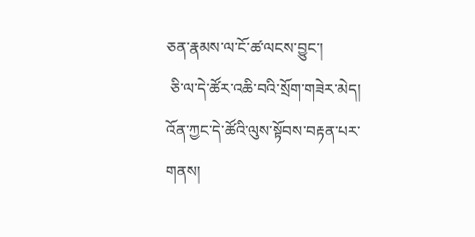ཅན་རྣམས་ལ་ངོ་ཚ་ལངས་བྱུང་།
 ཅི་ལ་དེ་ཚོར་འཆི་བའི་སྲོག་གཟེར་མེད། འོན་ཀྱང་དེ་ཚོའི་ལུས་སྟོབས་བརྟན་པར་གནས།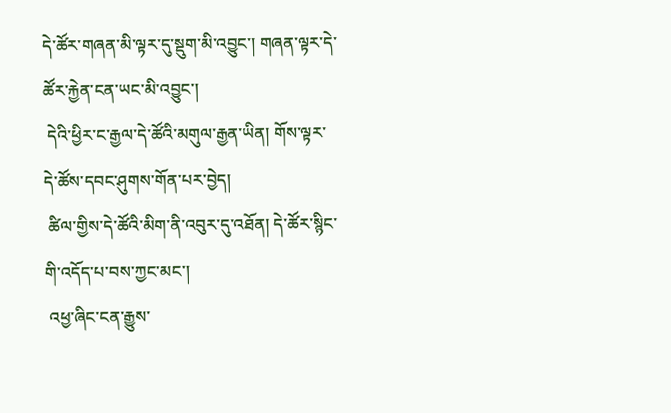དེ་ཚོར་གཞན་མི་ལྟར་དུ་སྡུག་མི་འབྱུང་། གཞན་ལྟར་དེ་ཚོར་རྐྱེན་ངན་ཡང་མི་འབྱུང་།
 དེའི་ཕྱིར་ང་རྒྱལ་དེ་ཚོའི་མགུལ་རྒྱན་ཡིན། གོས་ལྟར་དེ་ཚོས་དབང་ཤུགས་གོན་པར་བྱེད།
 ཚིལ་གྱིས་དེ་ཚོའི་མིག་ནི་འབུར་དུ་འཐོན། དེ་ཚོར་སྙིང་གི་འདོད་པ་བས་ཀྱང་མང་།
 འཕྱ་ཞིང་ངན་རྒྱུས་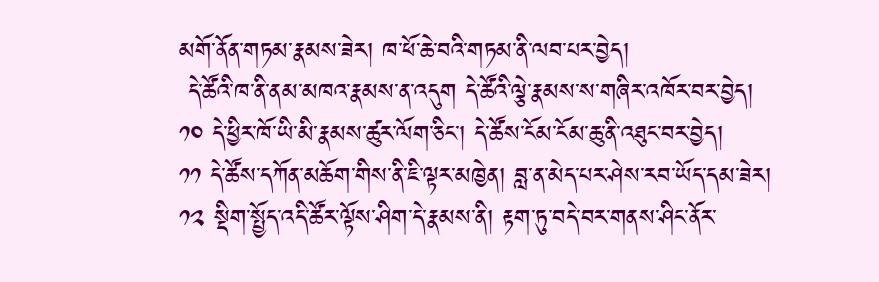མགོ་ནོན་གཏམ་རྣམས་ཟེར། ཁ་ཕོ་ཆེ་བའི་གཏམ་ནི་ལབ་པར་བྱེད།
 དེ་ཚོའི་ཁ་ནི་ནམ་མཁའ་རྣམས་ན་འདུག དེ་ཚོའི་ལྕེ་རྣམས་ས་གཞིར་འཁོར་བར་བྱེད།
༡༠ དེ་ཕྱིར་ཁོ་ཡི་མི་རྣམས་ཚུར་ལོག་ཅིང་། དེ་ཚོས་ངོམ་ངོམ་ཆུ་ནི་འཐུང་བར་བྱེད།
༡༡ དེ་ཚོས་དཀོན་མཆོག་གིས་ནི་ཇི་ལྟར་མཁྱེན། བླ་ན་མེད་པར་ཤེས་རབ་ཡོད་དམ་ཟེར།
༡༢ སྡིག་སྤྱོད་འདི་ཚོར་ལྟོས་ཤིག་དེ་རྣམས་ནི། རྟག་ཏུ་བདེ་བར་གནས་ཤིང་ནོར་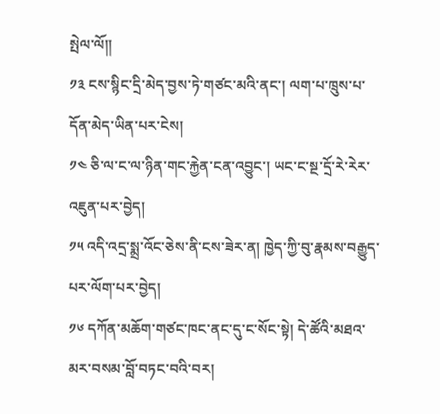སྤེལ་ལོ༎
༡༣ ངས་སྙིང་དྲི་མེད་བྱས་ཏེ་གཙང་མའི་ནང་། ལག་པ་ཁྲུས་པ་དོན་མེད་ཡིན་པར་ངེས།
༡༤ ཅི་ལ་ང་ལ་ཉིན་གང་རྐྱེན་ངན་འབྱུང་། ཡང་ང་སྔ་དྲོ་རེ་རེར་འཇུན་པར་བྱེད།
༡༥ འདི་འདྲ་སྨྲ་འོང་ཅེས་ནི་ངས་ཟེར་ན། ཁྱེད་ཀྱི་བུ་རྣམས་བརྒྱུད་པར་ལོག་པར་བྱེད།
༡༦ དཀོན་མཆོག་གཙང་ཁང་ནང་དུ་ང་སོང་སྟེ། དེ་ཚོའི་མཐའ་མར་བསམ་བློ་བཏང་བའི་བར།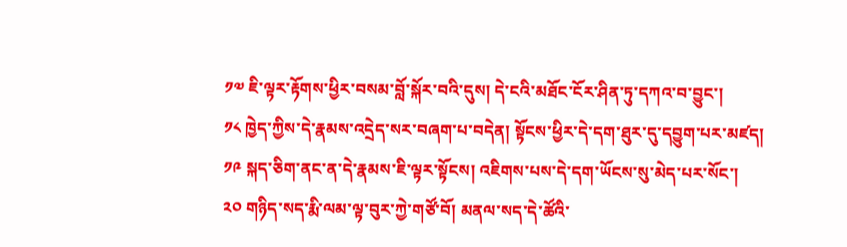༡༧ ཇི་ལྟར་རྟོགས་ཕྱིར་བསམ་བློ་སྐོར་བའི་དུས། དེ་ངའི་མཐོང་ངོར་ཤིན་ཏུ་དཀའ་བ་བྱུང་།
༡༨ ཁྱེད་ཀྱིས་དེ་རྣམས་འདྲེད་སར་བཞག་པ་བདེན། སྟོངས་ཕྱིར་དེ་དག་ཐུར་དུ་དབྱུག་པར་མཛད།
༡༩ སྐད་ཅིག་ནང་ན་དེ་རྣམས་ཇི་ལྟར་སྟོངས། འཇིགས་པས་དེ་དག་ཡོངས་སུ་མེད་པར་སོང་།
༢༠ གཉིད་སད་རྨི་ལམ་ལྟ་བུར་ཀྱེ་གཙོ་བོ། མནལ་སད་དེ་ཚོའི་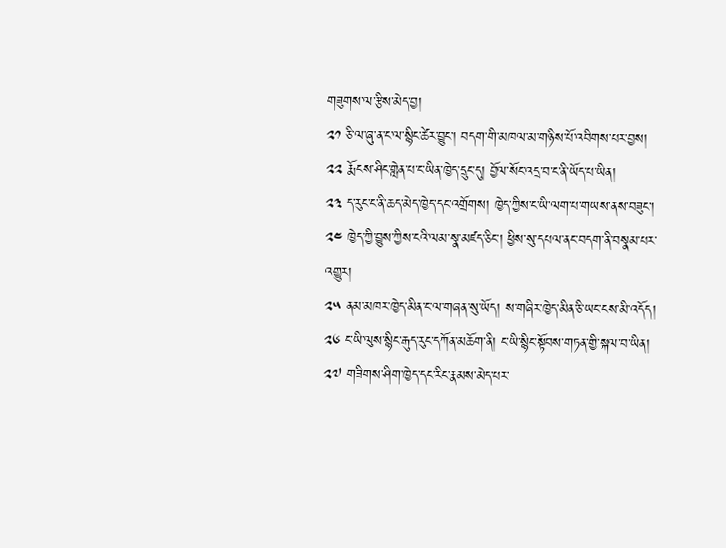གཟུགས་ལ་རྩིས་མེད་བྱ།
༢༡ ཅི་ལ་ཞུ་ན་ང་ལ་སྙིང་ཚེར་བྱུང་། བདག་གི་མཁལ་མ་གཉིས་པོ་འབིགས་པར་བྱས།
༢༢ རྨོངས་ཤིང་གླེན་པ་ང་ཡིན་ཁྱེད་དྲུང་དུ། བྱོལ་སོང་འདྲ་བ་ང་ནི་ཡོད་པ་ཡིན།
༢༣ ད་རུང་ང་ནི་ཆད་མེད་ཁྱེད་དང་འགྲོགས། ཁྱེད་ཀྱིས་ང་ཡི་ལག་པ་གཡས་ནས་བཟུང་།
༢༤ ཁྱེད་ཀྱི་བྱུས་ཀྱིས་ངའི་ལམ་སྣ་མཛད་ཅིང་། ཕྱིས་སུ་དཔལ་ནང་བདག་ནི་བསྣམ་པར་འགྱུར།
༢༥ ནམ་མཁར་ཁྱེད་མིན་ང་ལ་གཞན་སུ་ཡོད། ས་གཞིར་ཁྱེད་མིན་ཅི་ཡང་ངས་མི་འདོད།
༢༦ ང་ཡི་ལུས་སྙིང་རྒུད་རུང་དཀོན་མཆོག་ནི། ང་ཡི་སྙིང་སྟོབས་གཏན་གྱི་སྐལ་བ་ཡིན།
༢༧ གཟིགས་ཤིག་ཁྱེད་དང་རིང་རྣམས་མེད་པར་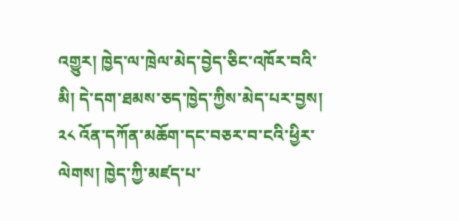འགྱུར། ཁྱེད་ལ་ཁྲེལ་མེད་བྱེད་ཅིང་འཁོར་བའི་མི། དེ་དག་ཐམས་ཅད་ཁྱེད་ཀྱིས་མེད་པར་བྱས།
༢༨ འོན་དཀོན་མཆོག་དང་བཅར་བ་ངའི་ཕྱིར་ལེགས། ཁྱེད་ཀྱི་མཛད་པ་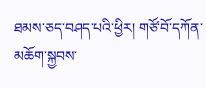ཐམས་ཅད་བཤད་པའི་ཕྱིར། གཙོ་བོ་དཀོན་མཆོག་སྐྱབས་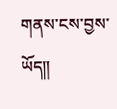གནས་ངས་བྱས་ཡོད༎